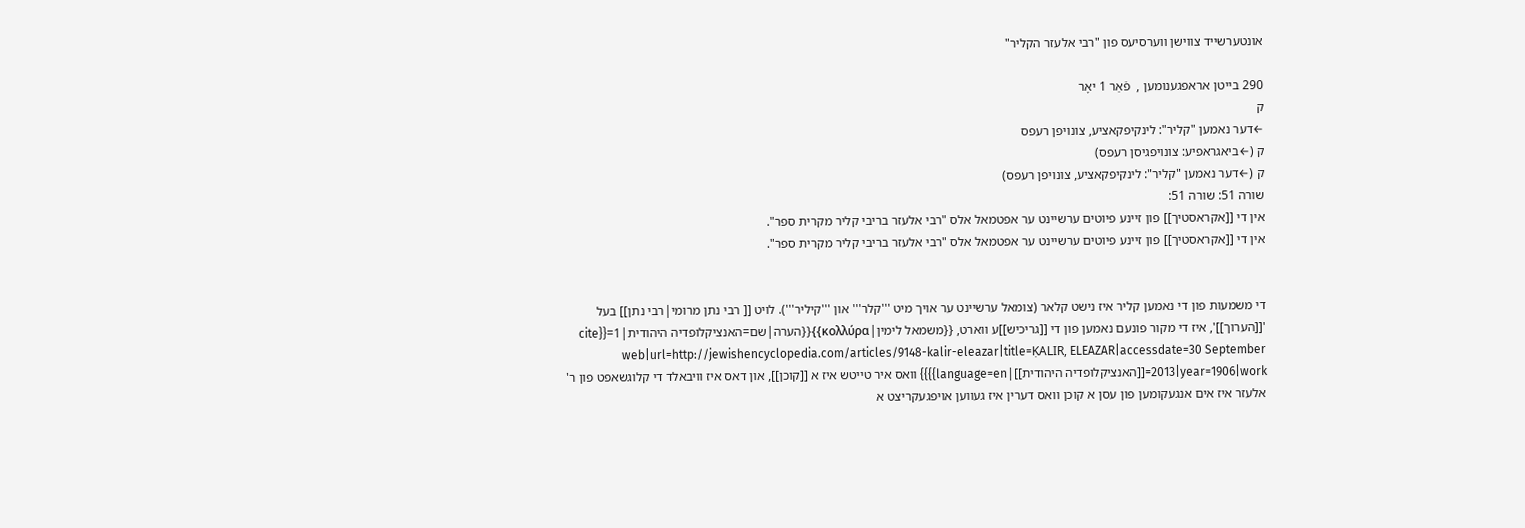אונטערשייד צווישן ווערסיעס פון "רבי אלעזר הקליר"

290 בייטן אראפגענומען ,  פֿאַר 1 יאָר
ק
←דער נאמען "קליר": לינקיפקאציע, צונויפן רעפס
ק (←ביאגראפיע: צונויפגיסן רעפס)
ק (←דער נאמען "קליר": לינקיפקאציע, צונויפן רעפס)
שורה 51: שורה 51:
אין די [[אקראסטיך]] פון זיינע פיוטים ערשיינט ער אפטמאל אלס "רבי אלעזר בריבי קליר מקרית ספר".
אין די [[אקראסטיך]] פון זיינע פיוטים ערשיינט ער אפטמאל אלס "רבי אלעזר בריבי קליר מקרית ספר".


די משמעות פון די נאמען קליר איז נישט קלאר (צומאל ערשיינט ער אויך מיט '''קלר''' און '''קיליר'''). לויט [[ רבי נתן מרומי|רבי נתן]] בעל '[[הערוך]]', איז די מקור פונעם נאמען פון די [[גריכיש]]ע ווארט, {{משמאל לימין|κολλύρα}}{{הערה|שם=האנציקלופדיה היהודית|1={{cite web|url=http://jewishencyclopedia.com/articles/9148-kalir-eleazar|title=ḲALIR, ELEAZAR|accessdate=30 September 2013|year=1906|work=[[האנציקלופדיה היהודית]]|language=en}}}} וואס איר טייטש איז א [[קוכן]], און דאס איז וויבאלד די קלוגשאפט פון ר' אלעזר איז אים אנגעקומען פון עסן א קוכן וואס דערין איז געווען אויפגעקריצט א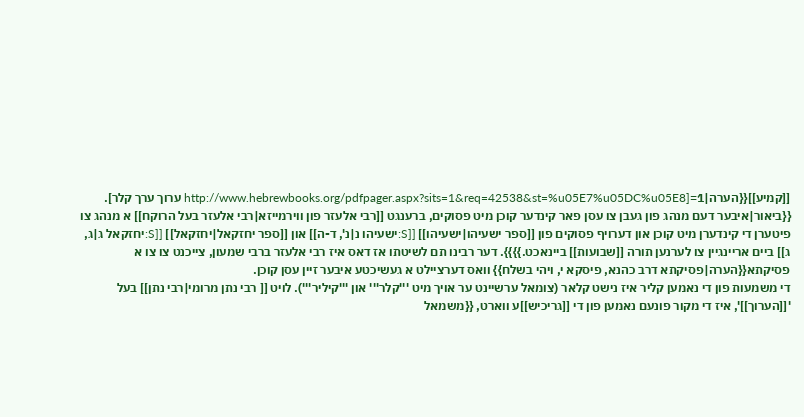[[קמיע]]{{הערה|1=[http://www.hebrewbooks.org/pdfpager.aspx?sits=1&req=42538&st=%u05E7%u05DC%u05E8 ערוך ערך קלר]. {{ביאור|איבער דעם מנהג פון געבן צו עסן פאר קינדער קוכן מיט פסוקים, ברענגט [[רבי אלעזר פון ווירמייזא|רבי אלעזר בעל הרוקח]] א מנהג צו פיטערן די קינדערן מיט קוכן און דערויף פסוקים פון [[ספר ישעיהו|ישעיהו]] [[S:ישעיהו נ|נ', ד-ה]] און [[ספר יחזקאל|יחזקאל]] [[S:יחזקאל ג|ג, ג]] ביים אריינגיין צו לערנען תורה [[שבועות]] ביינאכט.}}}}. דער רבינו תם לשיטתו אז דאס איז רבי אלעזר ברבי שמעון, צייכנט צו צו א פסיקתא{{הערה|פסיקתא דרב כהנא, פיסקא י, ויהי בשלח}} וואס דערציילט א געשיכטע איבער זיין עסן קוכן.
די משמעות פון די נאמען קליר איז נישט קלאר (צומאל ערשיינט ער אויך מיט '''קלר''' און '''קיליר'''). לויט [[ רבי נתן מרומי|רבי נתן]] בעל '[[הערוך]]', איז די מקור פונעם נאמען פון די [[גריכיש]]ע ווארט, {{משמאל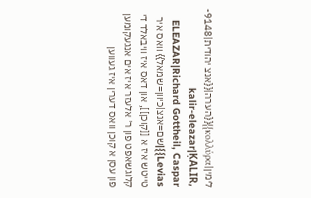לימין|κολλύρα}}{{הערה|{{אנצ יהודית|9148-kalir-eleazar|ḲALIR, ELEAZAR|Richard Gottheil, Caspar Levias}}|שם=אנצ|כיוון=שמאל}} וואס איר טייטש איז א [[קוכן]], און דאס איז וויבאלד די קלוגשאפט פון ר' אלעזר איז אים אנגעקומען פון עסן א קוכן וואס דערין איז געווען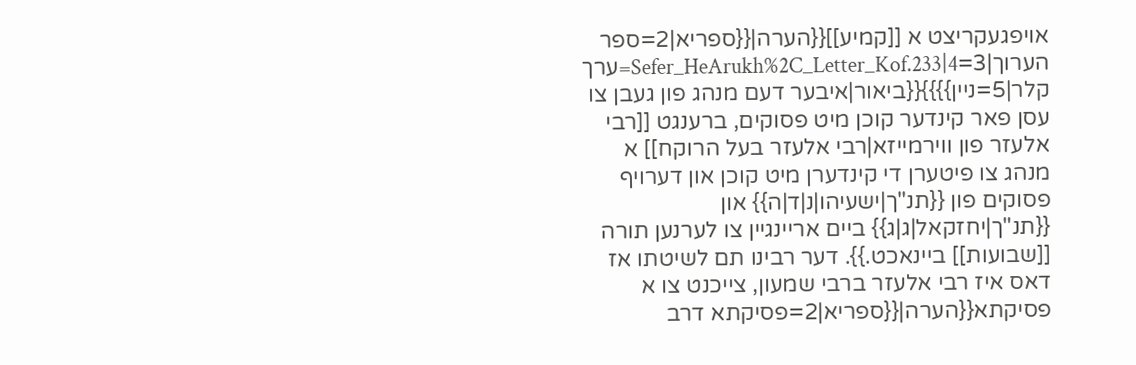אויפגעקריצט א [[קמיע]]{{הערה|{{ספריא|2=ספר הערוך|3=Sefer_HeArukh%2C_Letter_Kof.233|4=ערך קלר|5=ניין}}}}{{ביאור|איבער דעם מנהג פון געבן צו עסן פאר קינדער קוכן מיט פסוקים, ברענגט [[רבי אלעזר פון ווירמייזא|רבי אלעזר בעל הרוקח]] א מנהג צו פיטערן די קינדערן מיט קוכן און דערויף פסוקים פון {{תנ"ך|ישעיהו|נ|ד|ה}} און {{תנ"ך|יחזקאל|ג|ג}} ביים אריינגיין צו לערנען תורה [[שבועות]] ביינאכט.}}. דער רבינו תם לשיטתו אז דאס איז רבי אלעזר ברבי שמעון, צייכנט צו א פסיקתא{{הערה|{{ספריא|2=פסיקתא דרב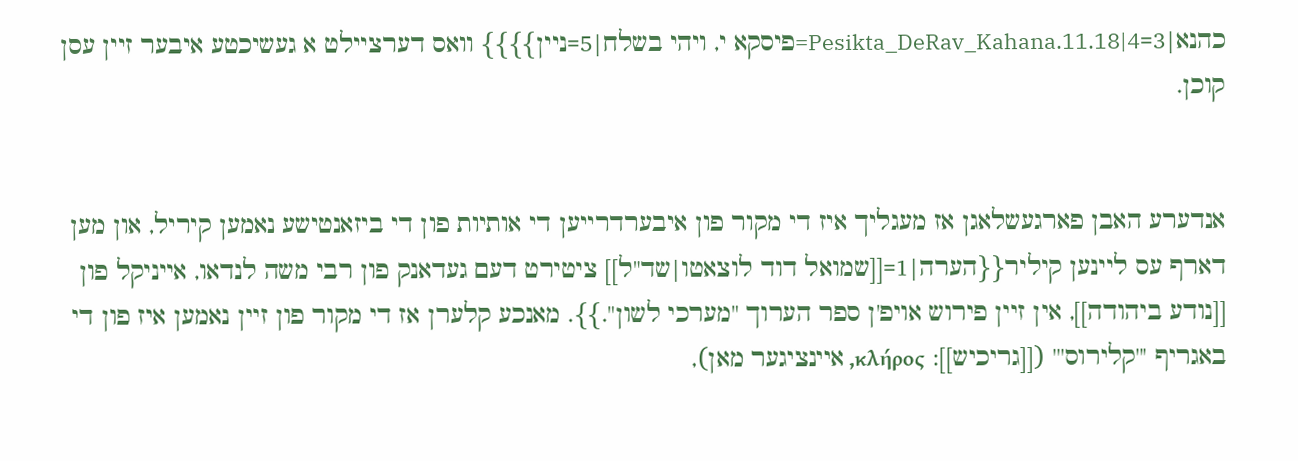כהנא|3=Pesikta_DeRav_Kahana.11.18|4=פיסקא י, ויהי בשלח|5=ניין}}}} וואס דערציילט א געשיכטע איבער זיין עסן קוכן.


אנדערע האבן פארגעשלאגן אז מעגליך איז די מקור פון איבערדרייען די אותיות פון די ביזאנטישע נאמען קיריל, און מען דארף עס ליינען קיליר{{הערה|1=[[שמואל דוד לוצאטו|שד"ל]] ציטירט דעם געדאנק פון רבי משה לנדאו, אייניקל פון [[נודע ביהודה]], אין זיין פירוש אויפ'ן ספר הערוך "מערכי לשון".}}. מאנכע קלערן אז די מקור פון זיין נאמען איז פון די באגריף '''קלירוס''' ([[גריכיש]]: κλήρος, איינציגער מאן),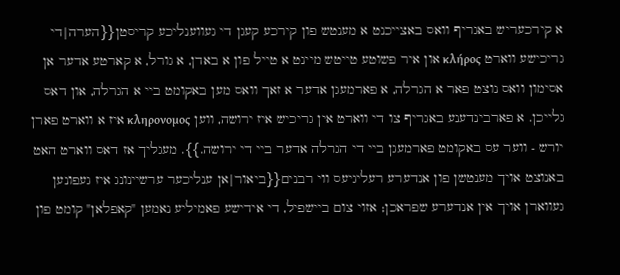א קירכעריש באגריף וואס באצייכנט א מענטש פון קירכע קעגן די געווענליכע קריסטן{{הערה|די גריכישע ווארט κλήρος און איר פשוטע טייטש מיינט א טייל פון א באדן, א גורל, א קארטע אדער אן אסימון וואס נוצט פאר א הגרלה, א פארמעגן אדער א זאך וואס מען באקומט ביי א הגרלה, און דאס גלייכן. א פארבינדענע באגריף צו די ווארט אין גריכיש איז ירושה, ווען κληρονομος איז א ווארט פארן יורש - ווער עס באקומט פארמעגן ביי די הגרלה אדער ביי די ירושה.}}. מעגליך אז דאס ווארט האט באנוצט אויך מענטשן פון אנדערע רעליגיעס ווי רבנים{{ביאור|אן ענליכער ערשיינונג איז געפונען געווארן אויך אין אנדערע שפראכן; אזוי צום ביישפיל, די אידישע פאמיליע נאמען "קאפלאן" קומט פון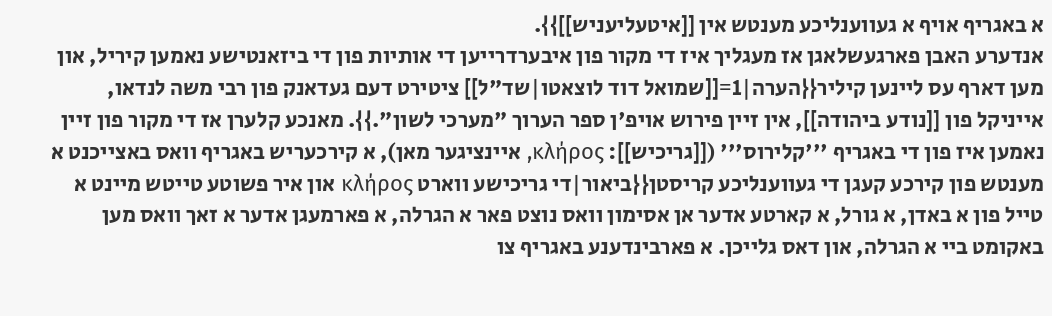א באגריף אויף א געווענליכע מענטש אין [[איטעליעניש]]}}.
אנדערע האבן פארגעשלאגן אז מעגליך איז די מקור פון איבערדרייען די אותיות פון די ביזאנטישע נאמען קיריל, און מען דארף עס ליינען קיליר{{הערה|1=[[שמואל דוד לוצאטו|שד"ל]] ציטירט דעם געדאנק פון רבי משה לנדאו, אייניקל פון [[נודע ביהודה]], אין זיין פירוש אויפ'ן ספר הערוך "מערכי לשון".}}. מאנכע קלערן אז די מקור פון זיין נאמען איז פון די באגריף '''קלירוס''' ([[גריכיש]]: κλήρος, איינציגער מאן), א קירכעריש באגריף וואס באצייכנט א מענטש פון קירכע קעגן די געווענליכע קריסטן{{ביאור|די גריכישע ווארט κλήρος און איר פשוטע טייטש מיינט א טייל פון א באדן, א גורל, א קארטע אדער אן אסימון וואס נוצט פאר א הגרלה, א פארמעגן אדער א זאך וואס מען באקומט ביי א הגרלה, און דאס גלייכן. א פארבינדענע באגריף צו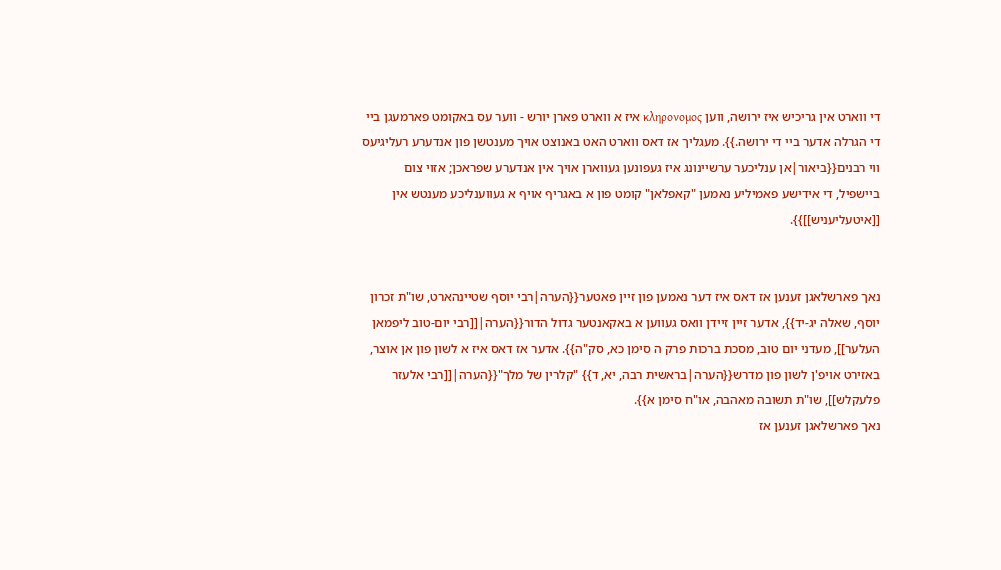די ווארט אין גריכיש איז ירושה, ווען κληρονομος איז א ווארט פארן יורש - ווער עס באקומט פארמעגן ביי די הגרלה אדער ביי די ירושה.}}. מעגליך אז דאס ווארט האט באנוצט אויך מענטשן פון אנדערע רעליגיעס ווי רבנים{{ביאור|אן ענליכער ערשיינונג איז געפונען געווארן אויך אין אנדערע שפראכן; אזוי צום ביישפיל, די אידישע פאמיליע נאמען "קאפלאן" קומט פון א באגריף אויף א געווענליכע מענטש אין [[איטעליעניש]]}}.


נאך פארשלאגן זענען אז דאס איז דער נאמען פון זיין פאטער{{הערה|רבי יוסף שטיינהארט, שו"ת זכרון יוסף, שאלה יג-יד}}, אדער זיין זיידן וואס געווען א באקאנטער גדול הדור{{הערה|[[רבי יום-טוב ליפמאן העלער]], מעדני יום טוב, מסכת ברכות פרק ה סימן כא, סק"ה}}. אדער אז דאס איז א לשון פון אן אוצר, באזירט אויפ'ן לשון פון מדרש{{הערה|בראשית רבה, יא, ד}} "קלרין של מלך"{{הערה|[[רבי אלעזר פלעקלש]], שו"ת תשובה מאהבה, או"ח סימן א}}.
נאך פארשלאגן זענען אז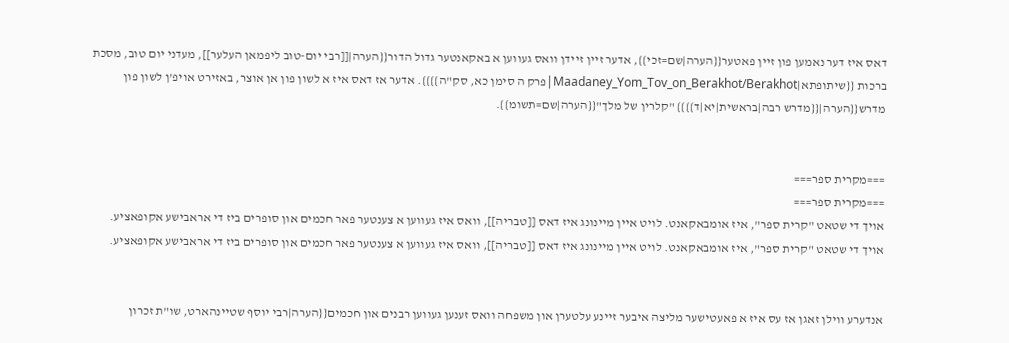דאס איז דער נאמען פון זיין פאטער{{הערה|שם=זכי}}, אדער זיין זיידן וואס געווען א באקאנטער גדול הדור{{הערה|[[רבי יום-טוב ליפמאן העלער]], מעדני יום טוב, מסכת ברכות {{שיתופתא|Maadaney_Yom_Tov_on_Berakhot/Berakhot|פרק ה סימן כא, סק"ה}}}}. אדער אז דאס איז א לשון פון אן אוצר, באזירט אויפ'ן לשון פון מדרש{{הערה|{{מדרש רבה|בראשית|יא|ד}}}} "קלרין של מלך"{{הערה|שם=תשומ}}.


===מקרית ספר===
===מקרית ספר===
אויך די שטאט "קרית ספר", איז אומבאקאנט. לויט איין מיינונג איז דאס [[טבריה]], וואס איז געווען א צענטער פאר חכמים און סופרים ביז די אראבישע אקופאציע.
אויך די שטאט "קרית ספר", איז אומבאקאנט. לויט איין מיינונג איז דאס [[טבריה]], וואס איז געווען א צענטער פאר חכמים און סופרים ביז די אראבישע אקופאציע.


אנדערע ווילן זאגן אז עס איז א פאעטישער מליצה איבער זיינע עלטערן און משפחה וואס זענען געווען רבנים און חכמים{{הערה|רבי יוסף שטיינהארט, שו"ת זכרון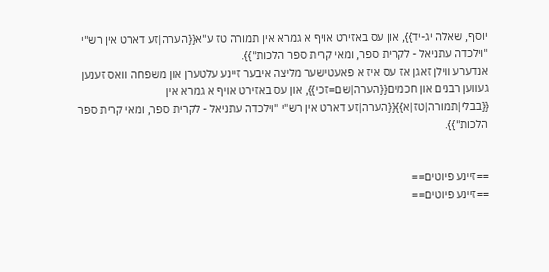יוסף, שאלה יג-יד}}, און עס באזירט אויף א גמרא אין תמורה טז ע"א{{הערה|זע דארט אין רש"י "וילכדה עתניאל - לקרית ספר, ומאי קרית ספר הלכות"}}.
אנדערע ווילן זאגן אז עס איז א פאעטישער מליצה איבער זיינע עלטערן און משפחה וואס זענען געווען רבנים און חכמים{{הערה|שם=זכי}}, און עס באזירט אויף א גמרא אין {{בבלי|תמורה|טז|א}}{{הערה|זע דארט אין רש"י "וילכדה עתניאל - לקרית ספר, ומאי קרית ספר הלכות"}}.


==זיינע פיוטים==
==זיינע פיוטים==